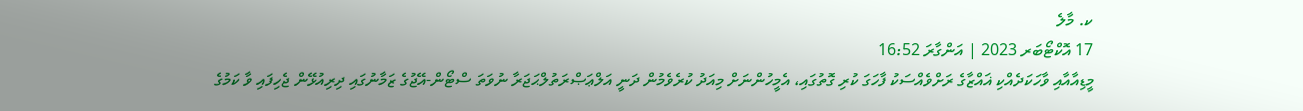ކ. މާލެ
17 އޮކްޓޯބަރ 2023 | އަންގާރަ 16:52
މީޑިއާއާއި ވާހަކަދެއްކި ޣައްޒާގެ ރަށްވެއްސަކު ފާހަގަ ކުރި ގޮތުގައި، އެމީހުންނަށް މިއަދު ކުރެވެމުން ދަނީ އަލްޢަޞްރަތުލްޙަޖަރާ ނުވަތަ ސްޓޯން-އޭޖުގެ ޒަމާނުގައި ދިރިއުޅޭން ޖެހިފައި ވާ ކަމުގެ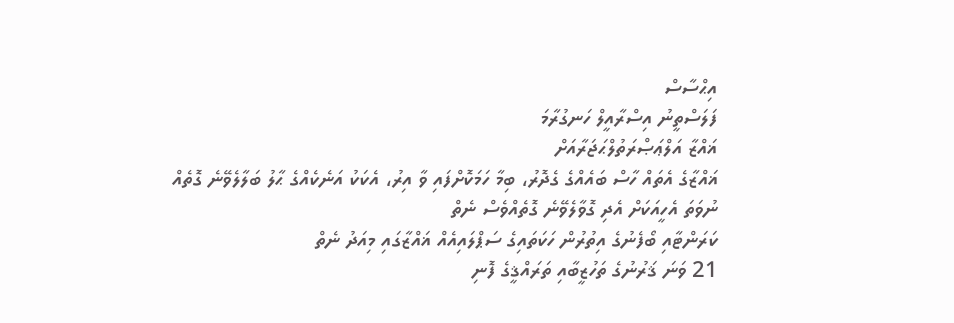އިޙްސާސް
ފަލަސްތީނު އިސްރާއީލް ހަނގުރާމަ
ޣައްޒާ އަލްޢަޞްރަތުލްޙަޖަރާއަށް
ޣައްޒާގެ އެތައް ހާސް ބައެއްގެ ގެދޮރު، ބިމާ ހަމަކޮށްފައި ވާ އިރު، އެކަކު އަނެކެއްގެ ޙާލު ބަލާލެވޭނެ ގޮތެއް ނުވަތަ އެހީއަކަށް އެދި ގޮވާލެވޭނެ ގޮތެއްވެސް ނެތް
ކަރަންޓާއި ބޯފެނުގެ އިތުރުން ހަކަތައިގެ ސަޕްލައިއެއް ޣައްޒާގައި މިއަދު ނެތް
21 ވަނަ ޤަރުނުގެ ތަހުޒީބާއި ތަރައްޤީގެ ފޮނި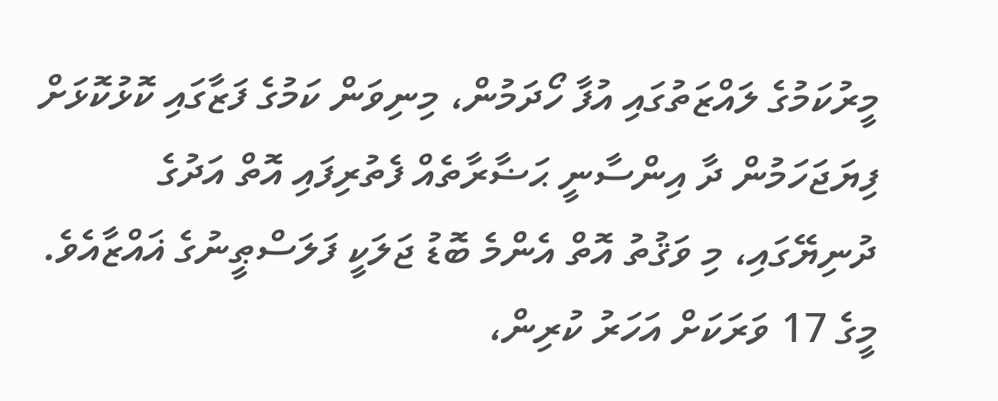މީރުކަމުގެ ލައްޒަތުގައި އުފާ ހޯދަމުން، މިނިވަން ކަމުގެ ފަޒާގައި ކޮޅުކޮޅަށް ފިޔަޖަހަމުން ދާ އިންސާނީ ޙަޟާރާތެއް ފެތުރިފައި އޮތް އަދުގެ ދުނިޔޭގައި، މި ވަޤުތު އޮތް އެންމެ ބޮޑު ޖަލަކީ ފަލަސްޠީނުގެ ޣައްޒާއެވެ. މީގެ 17 ވަރަކަށް އަހަރު ކުރިން،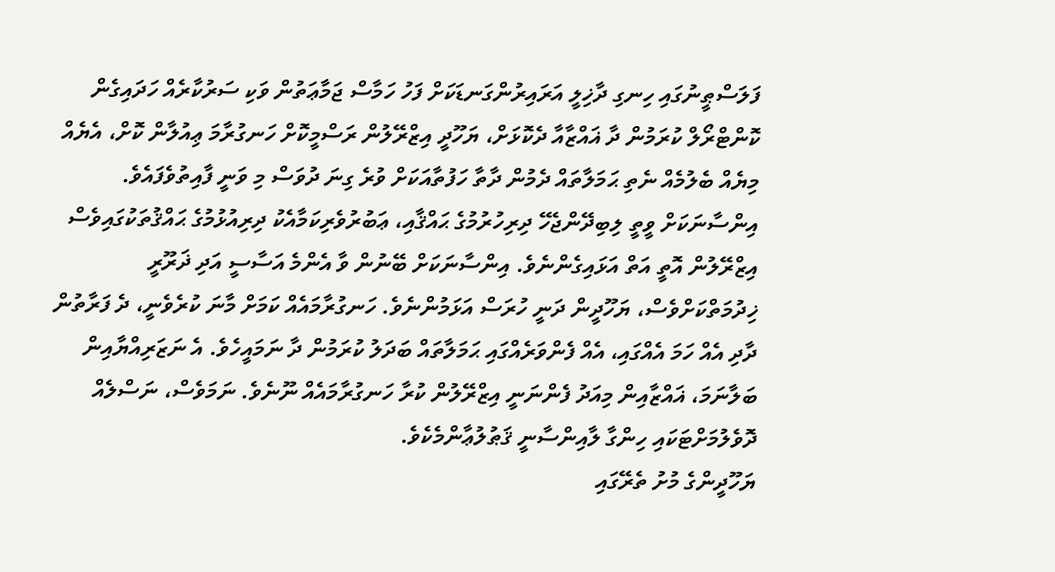ފަލަސްޠީނުގައި ހިނގި ދާޚިލީ އަރައިރުންގަނޑަކަށް ފަހު ހަމާސް ޖަމާޢަތުން ވަކި ސަރުކާރެއް ހަދައިގެން ކޮންޓްރޯލް ކުރަމުން ދާ ޣައްޒާއާ ދެކޮޅަށް، ޔަހޫދީ އިޒްރޭލުން ރަސްމީކޮށް ހަނގުރާމަ ޢިއުލާން ކޮށް، އެޔެއް މިޔެއް ބެލުމެއް ނެތި ޙަމަލާތައް ދެމުން ދާތާ ހަފުތާއަކަށް ވުރެ ގިނަ ދުވަސް މި ވަނީ ފާއިތުވެފައެވެ.
އިންސާނަކަށް ވީތީ ލިބިދޭންޖެހޭ ދިރިހުރުމުގެ ޙައްޤާއި، ޢަބުރުވެރިކަމާއެކު ދިރިއުޅުމުގެ ޙައްޤުތަކުގައިވެސް އިޒްރޭލުން އޮތީ އަތް އަޅައިގެންނެވެ. އިންސާނަކަށް ބޭނުން ވާ އެންމެ އަސާސީ އަދި ޛަރޫރީ ޚިދުމަތްކަށްވެސް، ޔަހޫދީން ދަނީ ހުރަސް އަޅަމުންނެވެ. ހަނގުރާމައެއް ކަމަށް މާނަ ކުރެވެނީ، ދެ ފަރާތުން ދާދި އެއް ހަމަ އެއްގައި، އެއް ފެންވަރެއްގައި ޙަމަލާތައް ބަދަލު ކުރަމުން ދާ ނަމައީހެވެ. އެ ނަޒަރިއްޔާއިން ބަލާނަމަ، ޣައްޒާއިން މިއަދު ފެންނަނީ އިޒްރޭލުން ކުރާ ހަނގުރާމައެއް ނޫނެވެ. ނަމަވެސް، ނަސްލެއް ދޮވެލުމަށްޓަކައި ހިންގާ ލާއިންސާނީ ޤަޠުލުޢާންމެކެވެ.
ޔަހޫދީންގެ މުށު ތެރޭގައި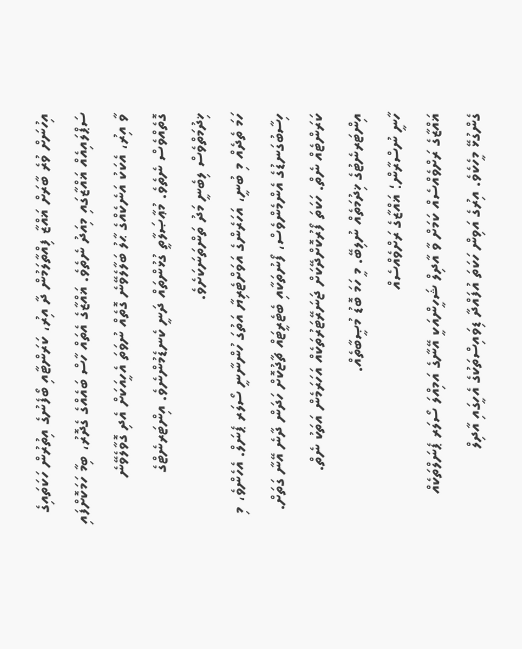އިހުނަށް ވުރެ ބާރަށް ޣައްޒާ ފިއްތާލަމުން ދާ އިރު، ކަރަންޓާއި ބޯފެނުގެ އިތުރުން ހަކަތައިގެ ސަޕްލައިއެއް ޣައްޒާގައި މިއަދު ނެތެވެ. ޣައްޒާގެ އެތައް ހާސް ބައެއްގެ ގެދޮރު، ބިމާ ހަމަކޮށްފައި ވާ އިރު، އެކަކު އަނެކެއްގެ ޙާލު ބަލާލެވޭނެ ގޮތެއް ނުވަތަ އެހީއަކަށް އެދި ގޮވާލެވޭނެ ގޮތެއްވެސް ނެތެވެ. މުޢާޞަލާތީ ގުޅުންތައް ދަނީ ކެނޑެމުންނެވެ. އިންޓަރނެޓްގެ ޚިދުމަތްވެސް ލިބެނީ މަދު ތަންތަނަކަށެވެ.
ހަމަ ތެދެއް މި ބުނީ، އަހަރެންގެ އަވަށްޓެރިޔާ އަތުގަ ހުންނާނީ ސޯލަރ ޕެނަލް. އެހެންވެ، މި ހިސާބުގަނޑުގެ އެންމެންވެސް، ފޯނުތަކާއި ބެޓެރީޓައް ޗާޖުކޮށް ހަދަން ދާނެ އޭނާ ގަތަށް. ކަރަންޓެއް ނެތް. ހަކަތަ ފޯރުކޮށްދޭކަށް ޖަނަރޭޓަރުތަކެއް އަހަރަމެން އަތަކު ނެތް. އިންޓަރނެޓުގެ ޚިދުމަތެއް ނުލިބޭ. މީ ހަމަ ބޮޑު މުޞީބާތެއް.
ހާނީ ނުސްރާން؛ ޣައްޒާގެ ރަށްވެއްސެއް
ޣައްޒާގެ ރަށްވެއްސެއް ކަމަށް ވާ އާދިލް ޝަހީންއަކީ އޭނާގެ އަމިއްލަ ސޯލަރ ޕެނަލްތަކެއް ގެންގުޅޭ މީހެކެވެ. އިރުގެ އަވިން ހަކަތަ އުފައްދާ ޑިވައިސްތަކުގެ އެހީގައި އާދިލް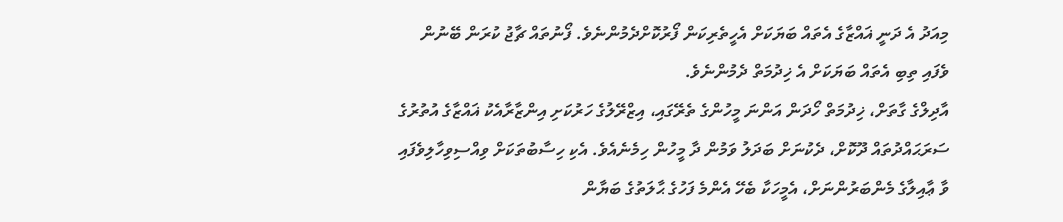މިއަދު އެ ދަނީ ޣައްޒާގެ އެތައް ބަޔަކަށް އެހީތެރިކަން ފޯރުކޮށްދެމުންނެވެ. ފޯނުތައް ޗާޖު ކުރަން ބޭނުން ވެފައި ތިބި އެތައް ބަޔަކަށް އެ ޚިދުމަތް ދެމުންނެވެ.
އާދިލްގެ ގާތަށް، ޚިދުމަތް ހޯދަން އަންނަ މީހުންގެ ތެރޭގައި، އިޒްރޭލުގެ ހަރުކަށި އިންޒާރާއެކު ޣައްޒާގެ އުތުރުގެ ސަރަޙައްދުތައް ދޫކޮށް، ދެކުނަށް ބަދަލު ވަމުން ދާ މީހުން ހިމެނެއެވެ. އެކި ހިސާބުތަކަށް ވިއްސިވިހާލިވެފައި ވާ ޢާއިލާގެ މެންބަރުންނަށް، އެމީހަކާ ބެހޭ އެންމެ ފަހުގެ ޙާލަތުގެ ބަޔާން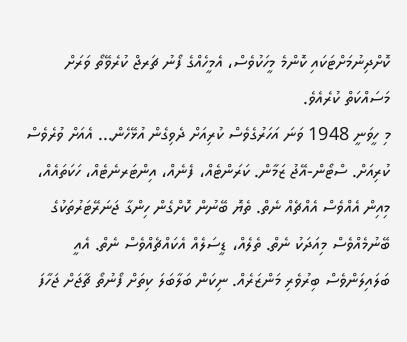ކޮށްދިނުމަށްޓަކައި ކޮންމެ މީހަކުވެސް، އެމީހެއްގެ ފޯނު ޗަރޖް ކުރެވޭތޯ ވަރަށް މަސައްކަތް ކުރެއެވެ.
މި ހީވަނީ 1948 ވަނަ އަހަރުގެވެސް ކުރިއަށް ދެވިގެން އުޅޭހެން... އެއަށް ވުރެވެސް ކުރިއަށް. ސްޓޯން-އޭޖު ޒަމާން. ކަރަންޓެއް، ފެނެއް، އިންޓަރނެޓެއް، ހަކަތައެއް، މިއިން އެއްވެސް އެއްޗެއް ނެތް. ތެޔޮ ބޭނުން ކޮށްގެން ހިންގާ ޖަނަރޭޓަރުތަކުގެ ބޭނުމެއްވެސް މިއަދަކު ނެތް. ތެލެއް، ޑީސަލެއް އެކައްޗެއްވެސް ނެތް. އެއީ ބަލައިލަންވެސް ބިރުވެރި މަންޒަރެއް. ނިކަން ބަލާބަލަ ކިތަށް ފޯނުތޯ ޗާޖަށް ޖަހާފަ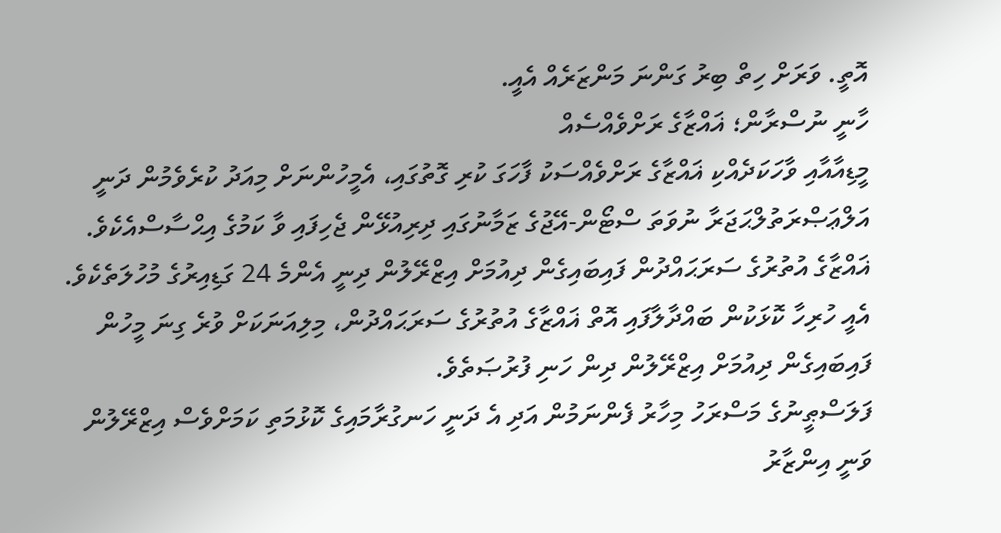އޮތީ. ވަރަށް ހިތް ބިރު ގަންނަ މަންޒަރެއް އެއީ.
ހާނީ ނުސްރާން؛ ޣައްޒާގެ ރަށްވެއްސެއް
މީޑިއާއާއި ވާހަކަދެއްކި ޣައްޒާގެ ރަށްވެއްސަކު ފާހަގަ ކުރި ގޮތުގައި، އެމީހުންނަށް މިއަދު ކުރެވެމުން ދަނީ އަލްޢަޞްރަތުލްޙަޖަރާ ނުވަތަ ސްޓޯން-އޭޖުގެ ޒަމާނުގައި ދިރިއުޅޭން ޖެހިފައި ވާ ކަމުގެ އިޙްސާސްއެކެވެ. ޣައްޒާގެ އުތުރުގެ ސަރަޙައްދުން ފައިބައިގެން ދިއުމަށް އިޒްރޭލުން ދިނީ އެންމެ 24 ގަޑިއިރުގެ މުހުލަތެކެވެ. އެއީ ހުރިހާ ކޮޅަކުން ބައްދާލާފައި އޮތް ޣައްޒާގެ އުތުރުގެ ސަރަޙައްދުން، މިލިއަނަކަށް ވުރެ ގިނަ މީހުން ފައިބައިގެން ދިއުމަށް އިޒްރޭލުން ދިން ހަނި ފުރުޞަތެވެ.
ފަލަސްޠީނުގެ މަސްރަހު މިހާރު ފެންނަމުން އަދި އެ ދަނީ ހަނގުރާމައިގެ ކޮޅުމަތި ކަމަށްވެސް އިޒްރޭލުން ވަނީ އިންޒާރު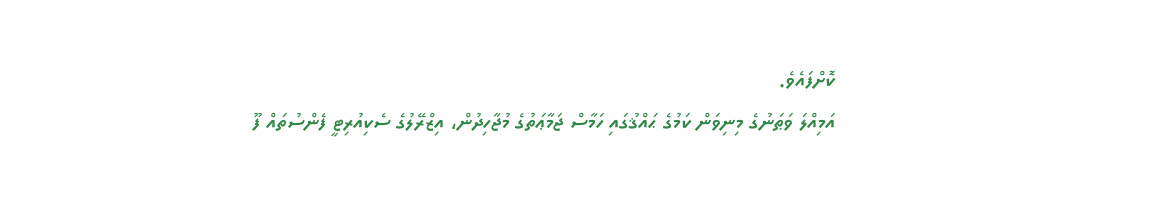ކޮށްފައެވެ.
އަމިއްލަ ވަޠަނުގެ މިނިވަން ކަމުގެ ޙައްޤުގައި ހަމާސް ޖަމާޢަތުގެ މުޖާހިދުން، އިޒްރޭލުގެ ސެކިއުރިޓީ ފެންސުތައް ފޫ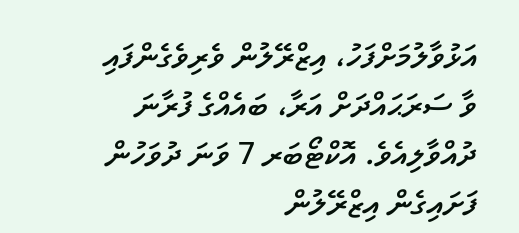އަޅުވާލުމަށްފަހު، އިޒްރޭލުން ވެރިވެގެންފައި ވާ ސަރަޙައްދަށް އަރާ، ބައެއްގެ ފުރާނަ ދުއްވާލިއެވެ. އޮކްޓޯބަރ 7 ވަނަ ދުވަހުން ފަށައިގެން އިޒްރޭލުން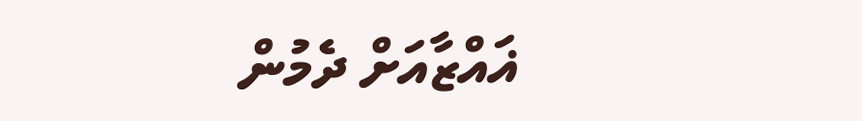ޣައްޒާއަށް ދެމުން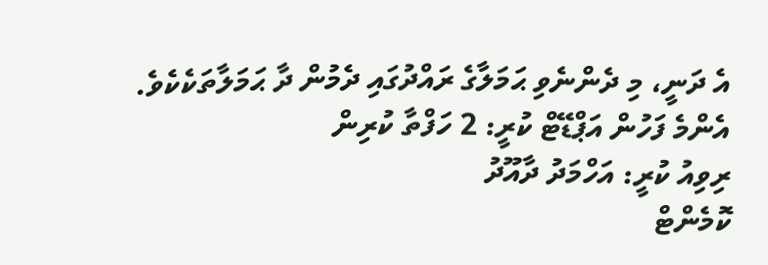އެ ދަނީ، މި ދެންނެވި ޙަމަލާގެ ރައްދުގައި ދެމުން ދާ ޙަމަލާތަކެކެވެ.
އެންމެ ފަހުން އަޕްޑޭޓް ކުރީ: 2 ހަފްތާ ކުރިން
ރިވިއު ކުރީ: އަހްމަދު ދާއޫދު
ކޮމެންޓް